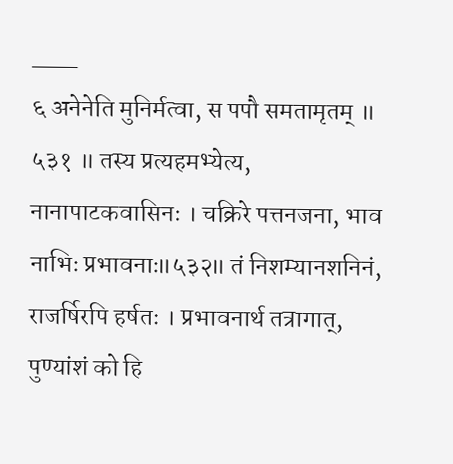___
६ अनेनेति मुनिर्मत्वा, स पपौ समतामृतम् ॥ ५३१ ॥ तस्य प्रत्यहमभ्येत्य, नानापाटकवासिनः । चक्रिरे पत्तनजना, भाव
नाभिः प्रभावनाः॥५३२॥ तं निशम्यानशनिनं, राजर्षिरपि हर्षतः । प्रभावनार्थ तत्रागात्, पुण्यांशं को हि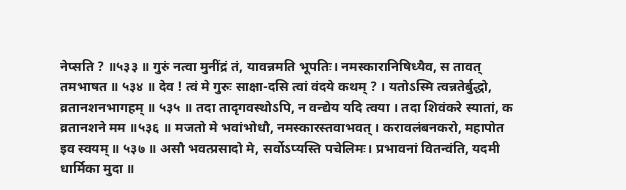नेप्सति ? ॥५३३ ॥ गुरुं नत्वा मुनींद्रं तं, यावन्नमति भूपतिः। नमस्कारानिषिध्यैव, स तावत् तमभाषत ॥ ५३४ ॥ देव ! त्वं मे गुरुः साक्षा-दसि त्वां वंदये कथम् ? । यतोऽस्मि त्वन्नतेर्बुद्धो, व्रतानशनभागहम् ॥ ५३५ ॥ तदा तादृगवस्थोऽपि, न वन्द्येय यदि त्वया । तदा शिवंकरे स्यातां, क व्रतानशने मम ॥५३६ ॥ मजतो मे भवांभोधौ, नमस्कारस्तवाभवत् । करावलंबनकरो, महापोत इव स्वयम् ॥ ५३७ ॥ असौ भवत्प्रसादो मे, सर्वोऽप्यस्ति पचेलिमः। प्रभावनां वितन्वंति, यदमी धार्मिका मुदा ॥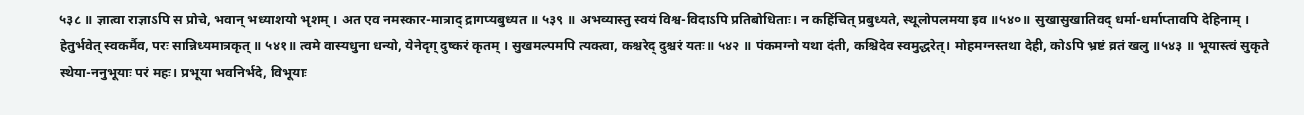५३८ ॥ ज्ञात्वा राज्ञाऽपि स प्रोचे, भवान् भध्याशयो भृशम् । अत एव नमस्कार-मात्राद् द्रागप्यबुध्यत ॥ ५३९ ॥ अभव्यास्तु स्वयं विश्व-विदाऽपि प्रतिबोधिताः। न कहिंचित् प्रबुध्यते, स्थूलोपलमया इव ॥५४०॥ सुखासुखातिवद् धर्मा-धर्माप्तावपि देहिनाम् । हेतुर्भवेत् स्वकर्मैव, परः सान्निध्यमात्रकृत् ॥ ५४१॥ त्वमे वास्यधुना धन्यो, येनेदृग् दुष्करं कृतम् । सुखमल्पमपि त्यक्त्वा, कश्चरेद् दुश्चरं यतः॥ ५४२ ॥ पंकमग्नो यथा दंती, कश्चिदेव स्वमुद्धरेत्। मोहमग्नस्तथा देही, कोऽपि भ्रष्टं व्रतं खलु ॥५४३ ॥ भूयास्त्वं सुकृते स्थेया-ननुभूयाः परं महः। प्रभूया भवनिर्भदे, विभूयाः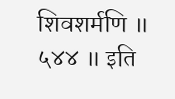शिवशर्मणि ॥ ५४४ ॥ इति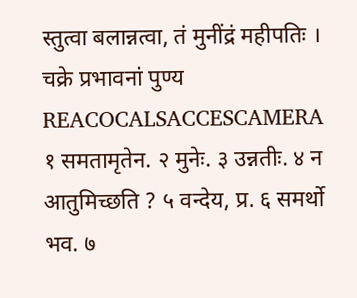स्तुत्वा बलान्नत्वा, तं मुनींद्रं महीपतिः । चक्रे प्रभावनां पुण्य
REACOCALSACCESCAMERA
१ समतामृतेन. २ मुनेः. ३ उन्नतीः. ४ न आतुमिच्छति ? ५ वन्देय, प्र. ६ समर्थो भव. ७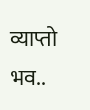व्याप्तो भव..